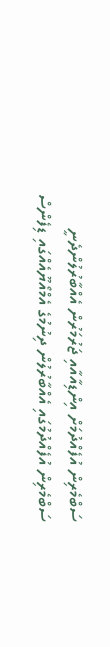ސަބްމެރިން އުފެއްދުމަށް އިންޑިއާއާއި ޖަރުމަރުން އެއްބާރުލުންދެނީ
ސަބްމެރިން އުފެއްދުމުގައި އެއްބާރުލުން ދިނުމުގެ އެމްއޯޔޫއެއްގައި ޑިފެންސް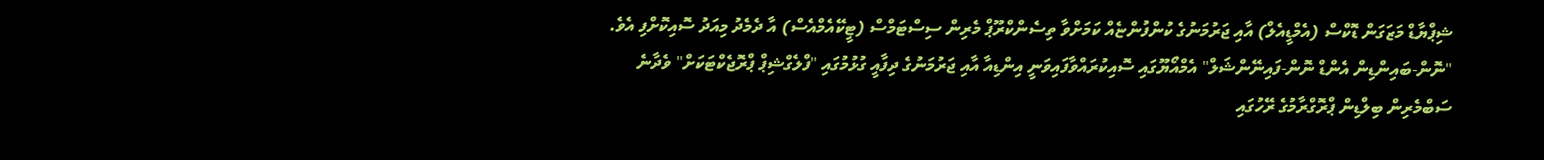ޝިޕްޔާޑް މަޒަގަން ޑޮކްސް (އެމްޑީއެލް) އާއި ޖަރުމަނުގެ ކުންފުންޏެއް ކަމަށްވާ ތިސެންކްރޫޕް މެރިން ސިސްޓަމްސް (ޓީކޭއެމްއެސް) އާ ދެމެދު މިއަދު ސޮއިކޮށްފި އެވެ.
"ނޮން-ބައިންޑިން އެންޑް ނޮން-ފައިނޭންޝަލް" އެމްއޯޔޫގައި ސޮއިކުރައްވާފައިވަނީ އިންޑިއާ އާއި ޖަރުމަނުގެ ދިފާއީ ގުޅުމުގައި "ފްލެގްޝިޕް ޕްރޮޖެކްޓަކަށް" ވެދާނެ ސަބްމެރިން ބިލްޑިން ޕްރޮގްރާމުގެ ރޭހުގައި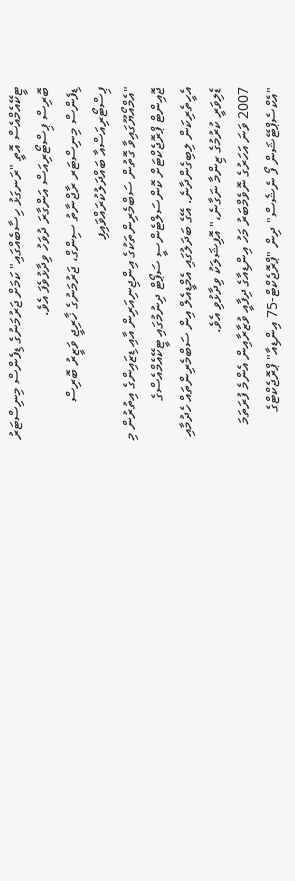ޓީކޭއެމްއެސް އޮތީ "ރަނގަޅު ހިސާބެއްގައި" ކަމަށް ޖަރުމަނުގެ ޑިފެންސް މިނިސްޓަރު ބޮރިސް ޕިސްޓޯރިއަސް އަންގާރަ ދުވަހު ވިދާޅުވެފަ އެވެ.
ޑިފެންސް މިނިސްޓަރ ރާޖްނާތު ސިންގް، ޖަރުމަނުގެ ޚާރިޖީ ވަޒީރު ބޮރިސް ޕިސްޓޯރިއަސްއާ ބައްދަލުކުރައްވައިފި
"އެމްއޯޔޫގައިވާ ގޮތުން ސަބްމެރިންތަކުގެ އިންޖިނިއަރިން އާއި ޑިޒައިންގެ އިތުރުން މި ޖޮއިންޓް ޕްރޮޖެކްޓަށް ކޮންސަލްޓެންސީ ސަޕޯޓް ދިނުމުގައި ޓީކޭއެމްއެސްގެ އެހީތެރިކަން ލިބިގެންދާނެ. އޭގެ ބަދަލުގައި އެމްޑީއެލް އިން ސަބްމެރިންތައް ހެދުމާއި ޑެލިވަރީ ކުރުމުގެ ޒިންމާ ނަގާނެ،" އޮފިޝަލަކު ވިދާޅުވި އެވެ.
2007 ވަނަ އަހަރުގެ ނޮވެމްބަރު މަހު އިންޑިއާގެ ދިފާއީ ވުޒާރާއިން އެންމެ ފުރަތަމަ "އެކްސެޕްޓޭޝަން ފޯ ނެޝެސް" ދިން "ޕްރޮޖެކްޓް-75 އިންޑިއާ" ޕްރޮޖެކްޓްގެ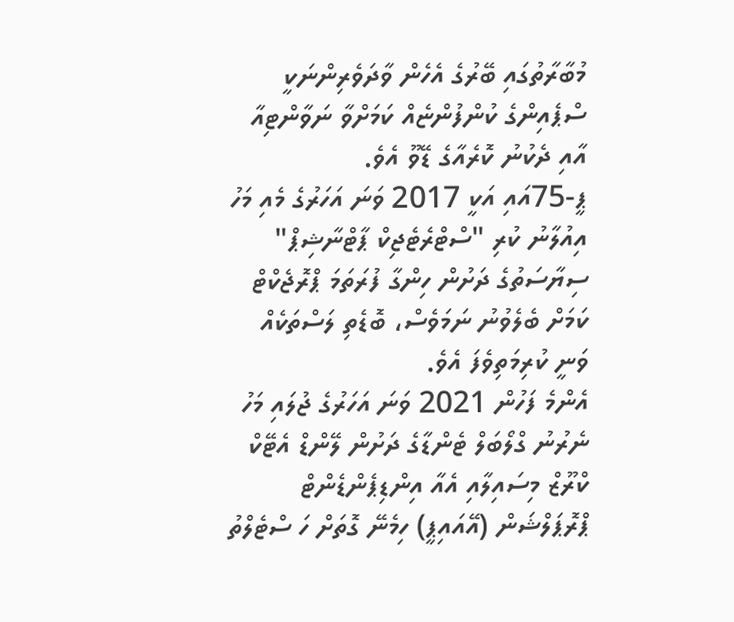މުބާރާތުގައި ބޭރުގެ އެހެން ވާދަވެރިންނަކީ ސްޕެއިންގެ ކުންފުންޏެއް ކަމަށްވާ ނަވާންޓިއާ އާއި ދެކުނު ކޮރެއާގެ ޑޭވޫ އެވެ.
ޕީ-75އައި އަކީ 2017 ވަނަ އަހަރުގެ މެއި މަހު އިއުލާނު ކުރި "ސްޓްރެޓެޖިކް ޕާޓްނާޝިޕް" ސިޔާސަތުގެ ދަށުން ހިންގާ ފުރަތަމަ ޕްރޮޖެކްޓް ކަމަށް ބެލެވުނު ނަމަވެސް، ބޮޑެތި ލަސްތަކެއް ވަނީ ކުރިމަތިވެފަ އެވެ.
އެންމެ ފަހުން 2021 ވަނަ އަހަރުގެ ޖުލައި މަހު ނެރުނު ގްލޯބަލް ޓެންޑާގެ ދަށުން ލޭންޑް އެޓޭކް ކްރޫޒް މިސައިލާއި އެއާ އިންޑިޕެންޑެންޓް ޕްރޮޕަލްޝަން (އޭއައިޕީ) ހިމެނޭ ގޮތަށް ހަ ސްޓެލްތު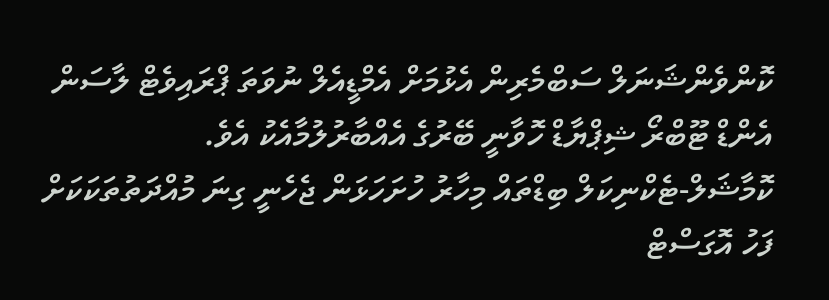ކޮންވެންޝަނަލް ސަބްމެރިން އެޅުމަށް އެމްޑީއެލް ނުވަތަ ޕްރައިވެޓް ލާސަން އެންޑް ޓޫބްރޯ ޝިޕްޔާޑް ހޮވާނީ ބޭރުގެ އެއްބާރުލުމާއެކު އެވެ.
ކޮމާޝަލް-ޓެކްނިކަލް ބިޑްތައް މިހާރު ހުށަހަޅަން ޖެހެނީ ގިނަ މުއްދަތުތަކަކަށް ފަހު އޮގަސްޓް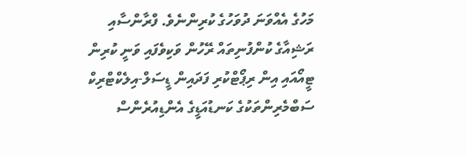މަހުގެ އެއްވަނަ ދުވަހުގެ ކުރިންނެވެ. ފްރާންސާއި ރަޝިއާގެ ކުންފުނިތައް ރޭހުން ވަކިވެފައި ވަނީ ކުރިން ޓީއޯއައި އިން ރިޕޯޓްކުރި ފަދައިން ޑީސަލް-އިލެކްޓްރިކް ސަބްމެރިންތަކުގެ ކަނޑުއަޑީގެ އެންޑިއުރެންސް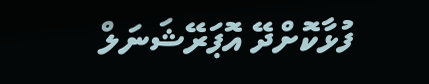ފުޅާކޮށްދޭ އޮޕަރޭޝަނަލް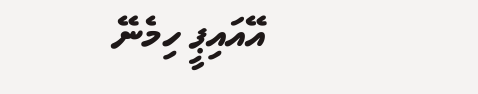އޭއައިޕީ ހިމެނޭ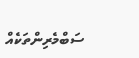ސަބްމެރިންތަކެއް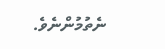ނެތުމުންނެވެ.